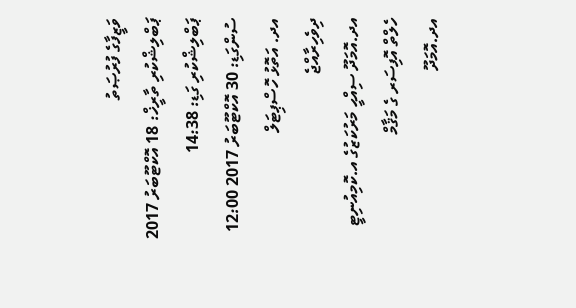ވަޒީފާގެ ފުރުޞަތު
ޕަބްލިޝްކުރި ތާރީޚް: 18 އޮކްޓޫބަރު 2017
ޕަބްލިޝްކުރި ގަޑި: 14:38
ސުންގަޑި: 30 އޮކްޓޫބަރު 2017 12:00
އދ. އަތޮޅު ހޮސްޕިޓަލް
ދިވެހިރާއްޖެ
އދ.އޮމަދޫ ސިއްޙީ މަރުކަޒުގެ އ.ކޮމިއުނިޓީ ހެލްތް އޮފިސަރ ގެ މަޤާމް
އދ.އޮމަދޫ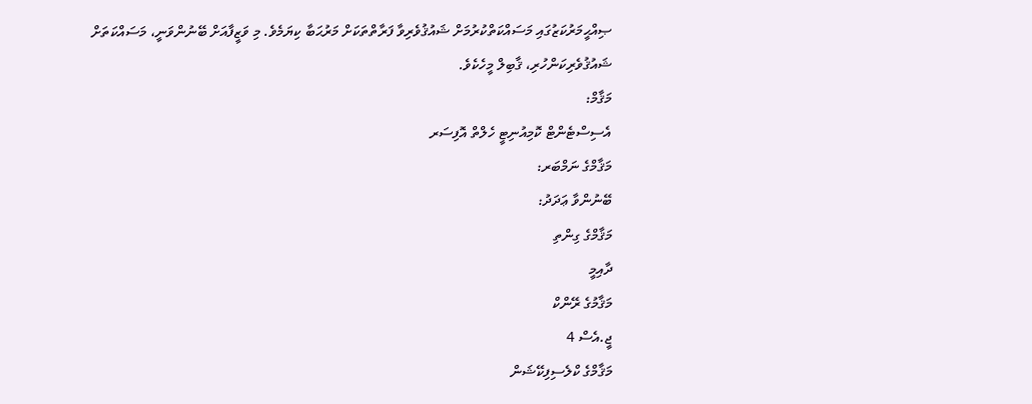ޞިއްޙީމަރުކަޒުގައި މަސައްކަތްކުރުމަށް ޝައުޤުވެރިވާ ފަރާތްތަކަށް މަރުޙަބާ ކިޔަމެވެ. މި ވަޒީފާއަށް ބޭނުންވަނީ، މަސައްކަތަށް ޝައުޤުވެރިކަންހުރި، ޤާބިލް މީހެކެވެ.
މަޤާމް:
އެސިސްޓެންޓް ކޮމިއުނިޓީ ހެލްތް އޮފިސަރ
މަޤާމްގެ ނަމްބަރ:
ބޭނުންވާ ޢަދަދު:
މަޤާމްގެ ގިންތި
ދާއިމީ
މަޤާމުގެ ރޭންކް
ޖީ.އެސް 4
މަޤާމްގެ ކްލެސިފިކޭޝަން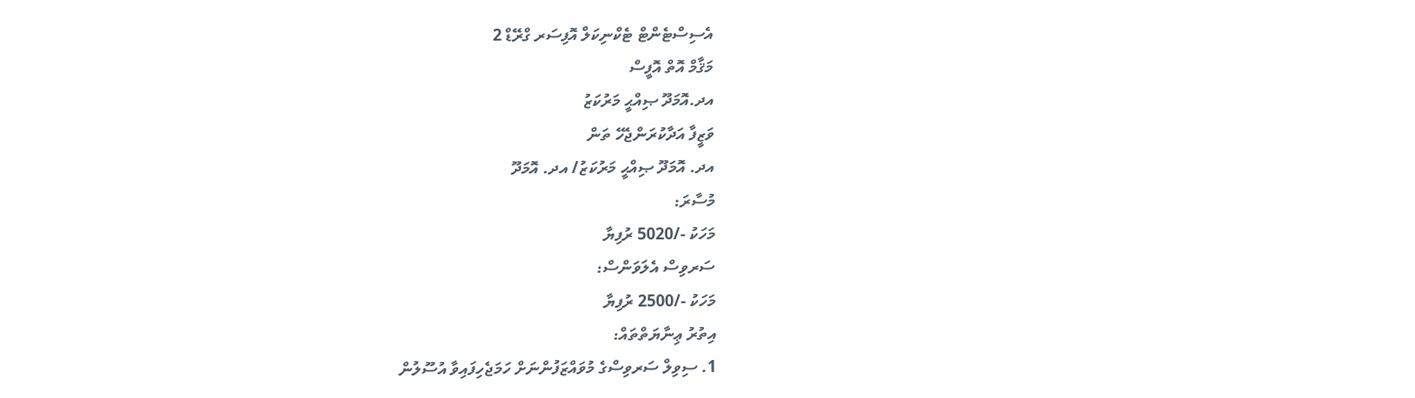އެސިސްޓެންޓް ޓެކްނިކަލް އޮފިސަރ ގްރޭޑް 2
މަޤާމް އޮތް އޮފީސް
އދ.އޮމަދޫ ޞިއްޙީ މަރުކަޒު
ވަޒީފާ އަދާކުރަންޖެހޭ ތަން
އދ. އޮމަދޫ ޞިއްޙީ މަރުކަޒު/ އދ. އޮމަދޫ
މުސާރަ:
މަހަކު -/5020 ރުފިޔާ
ސަރވިސް އެލަވަންސް:
މަހަކު -/2500 ރުފިޔާ
އިތުރު ޢިނާޔަތްތައް:
1. ސިވިލް ސަރވިސްގެ މުވައްޒަފުންނަށް ހަމަޖެހިފައިވާ އުސޫލުން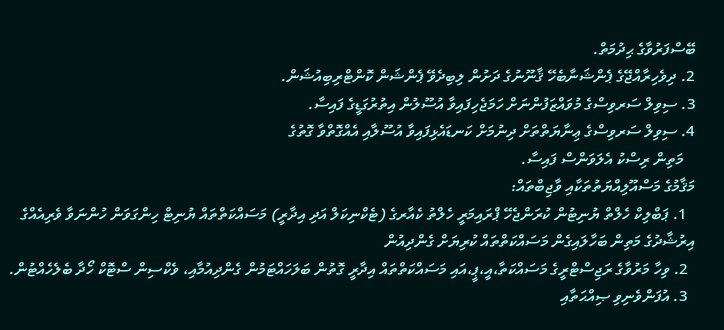ބޭސްފަރުވާގެ ޙިދުމަތް.
2. ދިވެހިރާއްޖޭގެ ޕެންޝަނާބެހޭ ޤާނޫނުގެ ދަށުން ލިބިދެވޭ ޕެންޝަން ކޮންޓްރިބިއުޝަން.
3. ސިވިލް ސަރވިސްގެ މުވައްޒަފުންނަށް ހަމަޖެހިފައިވާ އުސޫލުން އިތުރުގަޑީގެ ފައިސާ.
4. ސިވިލް ސަރވިސްގެ ޢިނާޔަތްތަށް ދިނުމަށް ކަނޑައެޅިފައިވާ އުސޫލާއި އެއްގޮތްވާ ގޮތުގެ
   މަތިން ރިސްކު އެލަވަންސް ފައިސާ.
މަޤާމުގެ މަސްއޫލިއްޔަތުތަކާއި ވާޖިބްތައް:
  1. ޕަބްލިކް ހެލްތް ޔުނިޓުން ކުރަންޖެހޭ ޕްރައިމަރީ ހެލްތު ކެއާރގެ (ޓެކްނިކަލް އަދި އިދާރީ) މަސައްކަތްތައް ޔުނިޓް ހިންގަވަން ހުންނަވާ ވެރިއެއްގެ އިރުޝާދުގެ މަތިން ބަހާލައިގެން މަސައްކަތްތައް ކުރިޔަށް ގެންދިއުން
  2. ވިހާ މަރުވާގެ ރަޖިސްޓްރީގެ މަސައްކަތާ،އީ،ޕީ،އައި މަސައްކަތްތައް އިދާރީ ގޮތުން ބަލަހައްޓަމުން ގެންދިއުމާއި، ވެކްސިން ސްޓޮކް ހޯދާ ބެލެހެއްޓުން.
  3. އުފަންވެނިވި ޞިއްޙަތާއި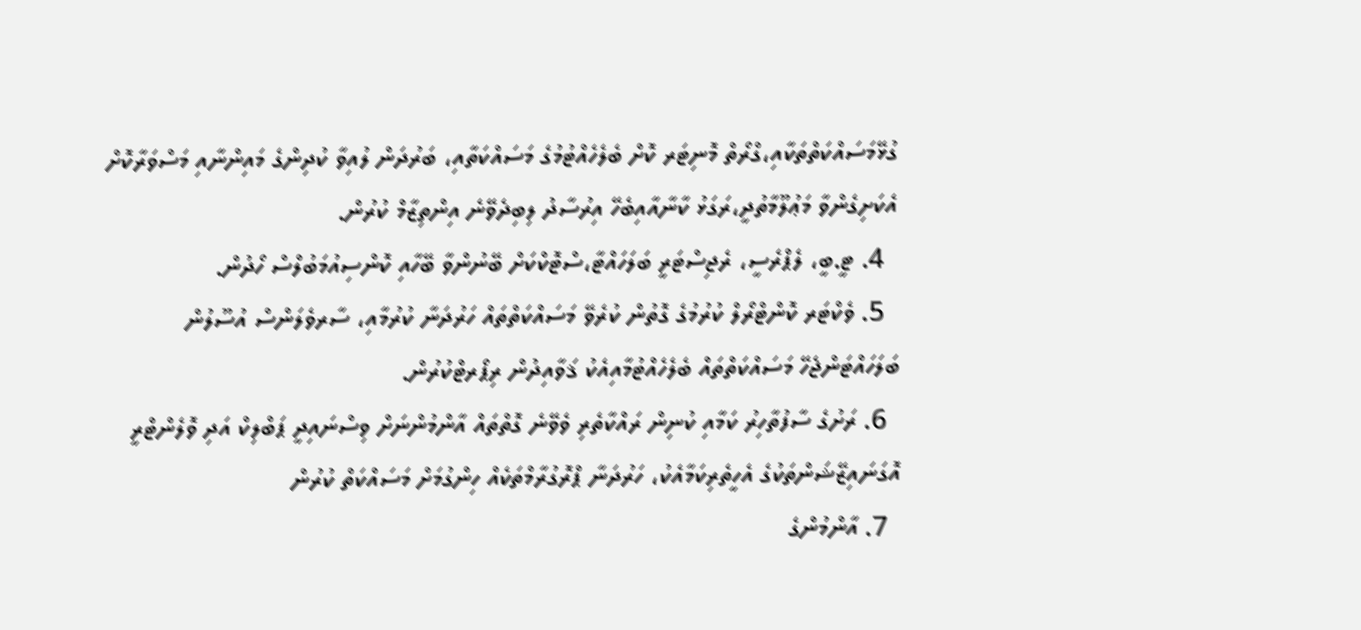ގުޅޭމަސައްކަތްތަކާއި،ގްރޯތް މޮނިޓަރ ކޮށް ބެލެހެއްޓުމުގެ މަސައްކަތާއި، ބަރުދަން ލުއިވާ ކުދިންގެ މައިންނާއި މަސްވަރާކޮށް އެކަށިގެންވާ މަޢުލޫމާތުދީ،ރަގަޅު ކާނާއާއިބެހޭ އިރުސާދު ލިބިދެވޭނެ އިންތިޒާމް ކުރުން.
  4. ޓީ.ބީ، ލެޕްރެސީ، ރެޖިސްޓަރީ ބަލަހައްޓާ،ސްޓޮކްކަށް ބޭނުންވާ ބޭހާއި ކޮންސިއުމަބުލްސް ހޯދުން.
  5. ވެކްޓަރ ކޮންޓްރޯލް ކުރުމުގެ ގޮތުން ކުރެވޭ މަސައްކަތްތައް ހަރުދަނާ ކުރުމާއި، ސާރވެލަންސް އުސޫލުން ބަލަހައްޓަންޖެހޭ މަސައްކަތްތައް ބެލެހެއްޓުމާއިއެކު ޤަވާއިދުން ރިޕޯރޓްކުރުން.
  6. ރަށުގެ ސާފުތާހިރު ކަމާއި ކުނިން ރައްކާތެރި ވެވޭނެ ގޮތްތައް އާންމުންނަށް ވިސްނައިދީ ޕަބްލިކް އަދި ވޮލެންޓްރީ އޮގަނައިޒޭޝަންތަކުގެ އެހީތެރިކަމާއެކު، ހަރުދަނާ ޕްރޮގުރާމްތަކެއް ހިންގުމަށް މަސައްކަތް ކުރުން
  7. އާންމުންގެ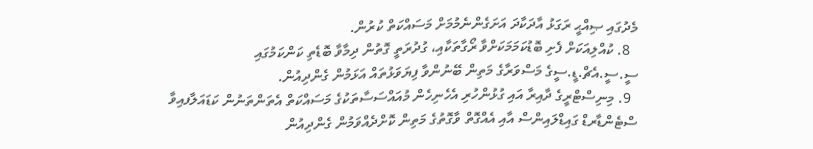މެދުގައި ޞިއްޙީ ރަގަޅު އާދަކާދަ އަށަގެންނެމުމަށް މަސައްކަތް ކުރުން.
  8. ކުއްލިއަކަށް ފެށި ބޮޑުކަމަމަކަށްވާ ރޯގާތަކާއި، ގުދުރަތީ ގޮތުން ދިމާވާ ބޮޑެތި ކަންކަމުގައި ސީ.ސީ.އެޗް.ޑީ.ސީގެ މަސްވަރާގެ މަތިން ބޭނުންވާ ފިޔަވަޅުތައް އަޅަމުން ގެންދިއުން.
  9. މިނިސްޓްރީގެ ދާއިރާ އައި ގުޅުންހުރި އެހެނިހެން މުއައްސަސާތަކުގެ މަސައްކަތް އެތަންތަނުން ކަޑައަލާފއިވާ ސްޓެންޑާރޑް ގައިޑްލައިންސް އާއި އެއްގޮތް ވާގޮތުގެ މަތިން ކޮށްދެއްވަމުން ގެންދިއުން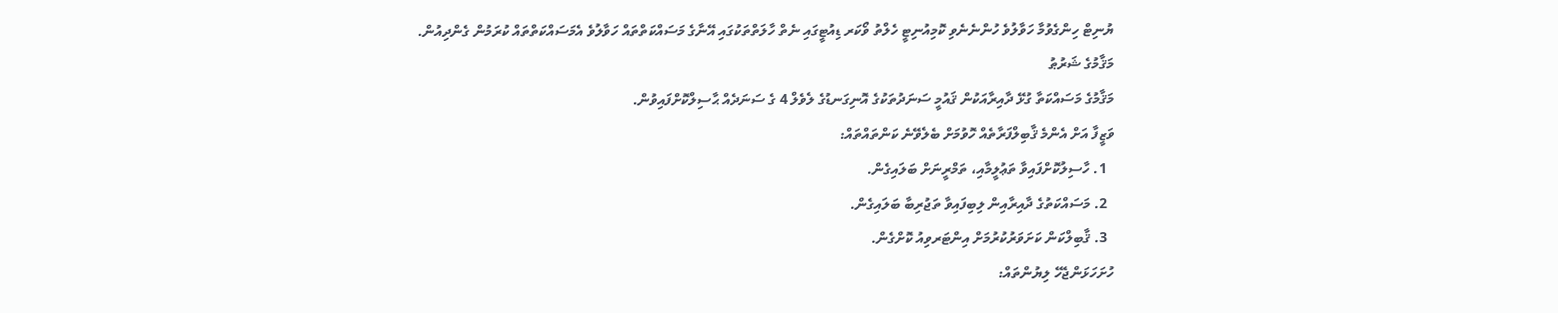ޔުނިޓް ހިންގެވުމާ ހަވާލުވެ ހުންނެނެވި ކޮމިއުނިޓީ ހެލްތު ވޯކަރ ޑިއުޓީގައި ނެތް ހާލަތްތަކުގައި އޭނާގެ މަސައްކަތްތައް ހަވާލުވެ އެމަސައްކަތްތައް ކުރަމުން ގެންދިއުން.
މަޤާމުގެ ޝަރުޠު
މަޤާމުގެ މަސައްކަތާ ގުޅޭ ދާއިރާއަކުން ޤައުމީ ސަނަދުތަކުގެ އޮނިގަނޑުގެ ލެވެލް 4 ގެ ސަނަދެއް ޙާސިލްކޮށްފައިވުން.
ވަޒީފާ އަށް އެންމެ ޤާބިލްފަރާތެއް ހޮވުމަށް ބެލެވޭނެ ކަންތައްތައް:
  1. ހާސިލުކޮށްފައިވާ ތަޢުލީމާއި، ތަމްރީނަށް ބަލައިގެން.
  2. މަސައްކަތުގެ ދާއިރާއިން ލިބިފައިވާ ތަޖުރިބާ ބަލައިގެން.
  3. ޤާބިލްކަން ކަށަވަރުކުރުމަށް އިންޓަރވިއު ކޮށްގެން.
ހުށަހަޅަންޖެހޭ ލިޔުންތައް: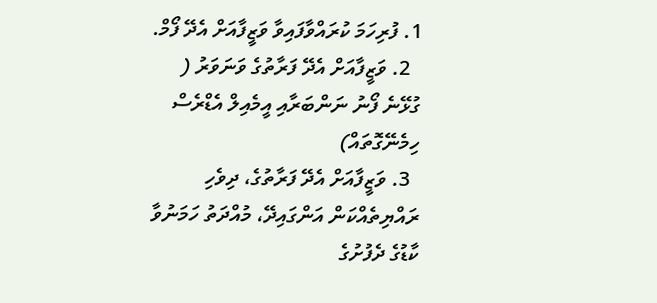1. ފުރިހަމަ ކުރައްވާފައިވާ ވަޒީފާއަށް އެދޭ ފޯމް.
  2. ވަޒީފާއަށް އެދޭ ފަރާތުގެ ވަނަވަރު ( ގުޅޭނެ ފޯނު ނަންބަރާއި އީމެއިލް އެޑްރެސް ހިމެނޭގޮތައް)
  3. ވަޒީފާއަށް އެދޭ ފަރާތުގެ، ދިވެހި ރައްޔިތެއްކަން އަންގައިދޭ، މުއްދަތު ހަމަނުވާ ކާޑުގެ ދެފުށުގެ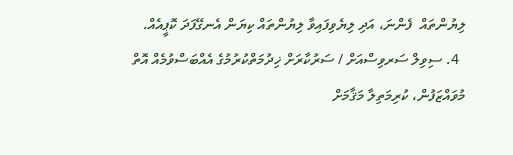ލިޔުންތައް  ފެންނަ، އަދި ލިޔެވިފައިވާ ލިޔުންތައް ކިޔަން އެނގޭފަދަ ކޮޕީއެއް.
  4. ސިވިލް ސަރވިސްއަށް / ސަރުކާރަށް ޚިދުމަތްކުރުމުގެ އެއްބަސްވުމެއް އޮތް މުވައްޒަފުން، ކުރިމަތިލާ މަޤާމަށް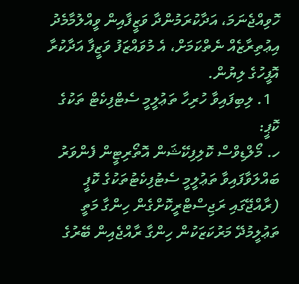ހޮވިއްޖެނަމަ، އަދާކުރަމުންދާ ވަޒީފާއިން ވީއްލުމާމެދު އިޢުތިރާޒެއް ނެތްކަމަށް، އެ މުވައްޒަފު ވަޒީފާ އަދާކުރާ އޮފީހުގެ ލިޔުން.
  1. ލިބިފައިވާ ހުރިހާ ތަޢުލީމީ ސެޓްފިކެޓް ތަކުގެ ކޮޕީ:
ހ. މޯލްޑިވްސް ކޮލިފިކޭޝަން އޮތޯރިޓީން ފެންވަރު ބައްލަވާފައިވާ ތަޢުލީމީ ސެޓުފިކެޓުތަކުގެ ކޮޕީ (ރާއްޖޭގައި ރަޖިސްޓްރީކޮށްގެން ހިންގާ މަތީ ތަޢުލީމުދޭ މަރުކަޒަކުން ހިންގާ ރާއްޖެއިން ބޭރުގެ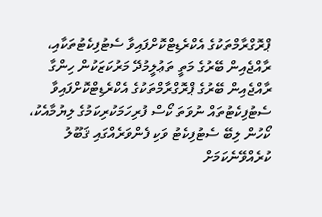ޕްރޮގްރާމްތަކުގެ އެކްރެޑިޓްކޮށްފައިވާ ސެޓުފިކެޓުތަކާއި، ރާއްޖެއިން ބޭރުގެ މަތީ ތަޢުލީމުދޭ މަރުކަޒަކުން ހިންގާ ރާއްޖެއިން ބޭރުގެ ޕްރޮގްރާމްތަކުގެ އެކްރެޑިޓްކޮށްފައިވާ ސެޓުފިކެޓުތައް ނުވަތަ ކޯސް ފުރިހަމަކުރިކަމުގެ ލިޔުމާއެކު، ކޯހުން ލިބޭ ސެޓުފިކެޓު ވަކި ފެންވަރެއްގައި ޤަބޫލު ކުރެއްވޭނެކަމަށް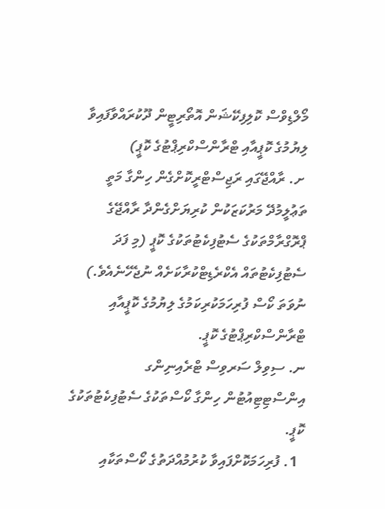މޯލްޑިވްސް ކޮލިފިކޭޝަން އޮތޯރިޓީން ދޫކުރައްވާފައިވާ ލިޔުމުގެ ކޮޕީއާއި ޓްރާންސްކްރިޕްޓުގެ ކޮޕީ)
 ށ. ރާއްޖޭގައި ރަޖިސްޓްރީކޮށްގެން ހިންގާ މަތީ ތަޢުލީމުދޭ މަރުކަޒަކުން ކުރިޔަށްގެންދާ ރާއްޖޭގެ ޕްރޮގްރާމްތަކުގެ ސެޓުފިކެޓުތަކުގެ ކޮޕީ (މި ފަދަ ސެޓުފިކެޓުތައް އެކްރެޑިޓްކުރާކަށެއް ނުޖެހޭނެއެވެ.) ނުވަތަ ކޯސް ފުރިހަމަކުރިކަމުގެ ލިޔުމުގެ ކޮޕީއާއި ޓްރާންސްކްރިޕްޓުގެ ކޮޕީ.
ނ. ސިވިލް ސަރވިސް ޓްރެއިނިންގ އިންސްޓިޓިއުޓުން ހިންގާ ކޯސްތަކުގެ ސެޓުފިކެޓުތަކުގެ ކޮޕީ.
  1. ފުރިހަމަކޮށްފައިވާ ކުރުމުއްދަތުގެ ކޯސްތަކާއި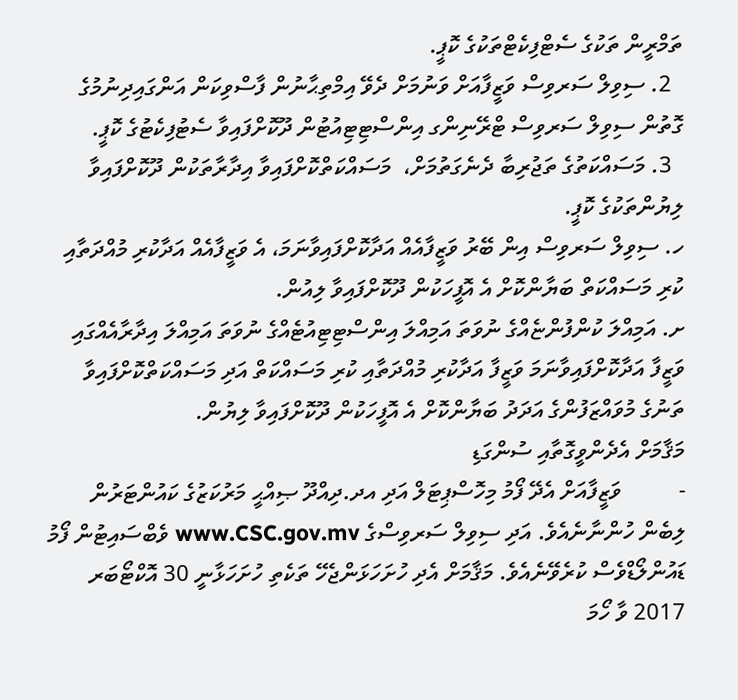ތަމްރީން ތަކުގެ ސެޓްފިކެޓްތަކުގެ ކޮޕީ.
  2. ސިވިލް ސަރވިސް ވަޒީފާއަށް ވަނުމަށް ދެވޭ އިމްތިޙާނުން ފާސްވިކަން އަންގައިދިނުމުގެ ގޮތުން ސިވިލް ސަރވިސް ޓްރޭނިންގ އިންސްޓިޓިއުޓުން ދޫކޮށްފައިވާ ސެޓުފިކެޓުގެ ކޮޕީ.
  3. މަސައްކަތުގެ ތަޖުރިބާ ދެނެގަތުމަށް،  މަސައްކަތްކޮށްފައިވާ އިދާރާތަކުން ދޫކޮށްފައިވާ ލިޔުންތަކުގެ ކޮޕީ.
ހ. ސިވިލް ސަރވިސް އިން ބޭރު ވަޒީފާއެއް އަދާކޮށްފައިވާނަމަ، އެ ވަޒީފާއެއް އަދާކުރި މުއްދަތާއި ކުރި މަސައްކަތް ބަޔާންކޮށް އެ އޮފީހަކުން ދޫކޮށްފައިވާ ލިއުން.
ށ. އަމިއްލަ ކުންފުންޏެއްގެ ނުވަތަ އަމިއްލަ އިންސްޓިޓިއުޓެއްގެ ނުވަތަ އަމިއްލަ އިދާރާއެއްގައި ވަޒީފާ އަދާކޮށްފައިވާނަމަ ވަޒީފާ އަދާކުރި މުއްދަތާއި ކުރި މަސައްކަތް އަދި މަސައްކަތްކޮށްފައިވާ ތަނުގެ މުވައްޒަފުންގެ އަދަދު ބަޔާންކޮށް އެ އޮފީހަކުން ދޫކޮށްފައިވާ ލިޔުން.
މަޤާމަށް އެދެންވީގޮތާއި ސުންގަޑި
-          ވަޒީފާއަށް އެދޭ ފޯމު މިހޮސްޕިޓަލް އަދި އދ.ދިއްދޫ ޞިއްޙީ މަރުކަޒުގެ ކައުންޓަރުން  ލިބެން ހުންނާނެއެވެ. އަދި ސިވިލް ސަރވިސްގެ www.CSC.gov.mv ވެބްސައިޓުން ފޯމު ޑައުންލޯޑްވެސް ކުރެވޭނެއެވެ. މަޤާމަށް އެދި ހުށަހަޅަންޖެހޭ ތަކެތި ހުށަހަޅާނީ 30 އޮކްޓޯބަރ 2017 ވާ ހޯމަ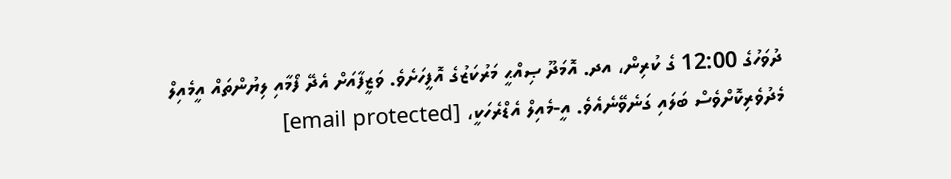ދުވަހުގެ 12:00 ގެ ކުރިން، އދ. އޮމަދޫ ޞިއްޙީ މަރުކަޒުގެ އޮފީހަށެވެ. ވަޒީފާއަށް އެދޭ ފޯމާއި ލިޔުންތައް އީމެއިލް މެދުވެރިކޮށްވެސް ބަލައި ގަނެވޭނެއެވެ. އީ-މެއިލް އެޑްރެހަކީ، [email protected]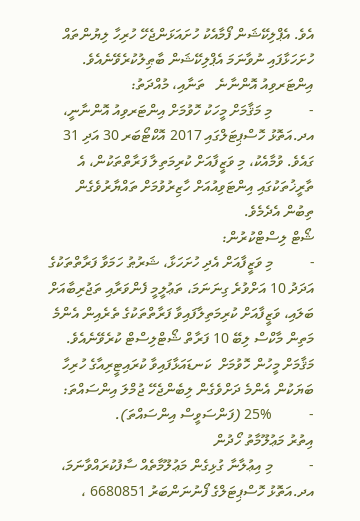އެވެ. އެޕްލިކޭޝަން ފޯމާއެކު ހުށައަޅަންޖެހޭ ހުރިހާ ލިޔުންތައް ހުށަހަޅާފައި ނުވާނަމަ އެޕްލިކޭޝަން ބާޠިލުކުރެވޭނެއެވެ.
އިންޓަރވިއު އޮންނާނެ   ތަނާއި، މުއްދަތު:
-          މި މަޤާމަށް މީހަކު ހޮވުމަށް އިންޓަރވިއު އޮންނާނީ، އދ.އަތޮޅު ހޮސްޕިޓަލްގައި 2017 އޮކްޓޯބަރ 30 އަދި 31 ގައެވެ. ވުމާއެކު، މި ވަޒީފާއަށް ކުރިމަތިލާ ފަރާތްތަކުން، އެ ތާރީޚުތަކުގައި އިންޓަވިއުއަށް ހާޒިރުވުމަށް ތައްޔާރުވެގެން ތިބުން އެދެމެވެ.
ޝޯޓް ލިސްޓްކުރުން:
-          މި ވަޒީފާއަށް އެދި ހުށަހަޅާ، ޝަރުޠު ހަމަވާ ފަރާތްތަކުގެ އަދަދު 10 އަށްވުރެ ގިނަނަމަ، ތަޢުލީމީ ފެންވަރާއި ތަޖުރިބާއަށް ބަލައި، ވަޒީފާއަށް ކުރިމަތިލާފައިވާ ފަރާތްތަކުގެ ތެރެއިން އެންމެ މަތިން މާކްސް ލިބޭ 10 ފަރާތް ޝޯޓްލިސްޓް ކުރެވޭނެއެވެ.
މަޤާމަށް މީހުން ހޮވުމަށް  ކަނޑައަޅާފައިވާ ކުރައިޓީރިއާގެ ހުރިހާ ބަޔަކުން އެންމެ ދަށްވެގެން ލިބެންޖެހޭ ޖުމްލަ އިންސައްތަ:
-          25% (ފަންސަވީސް އިންސައްތަ).
އިތުރު މަޢުލޫމާތު ހޯދުން
-          މި އިޢުލާނާ ގުޅިގެން މަޢުލޫމާތެއް ސާފުކުރައްވާނަމަ، އދ.އަތޮޅު ހޮސްޕިޓަލްގެ ފޯނުނަންބަރު 6680851 ،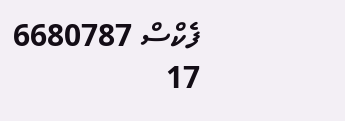ފެކްސް 6680787
17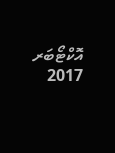އޮކްޓޯބަރ 2017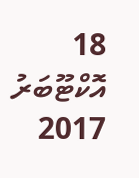18 އޮކްޓޫބަރު 2017